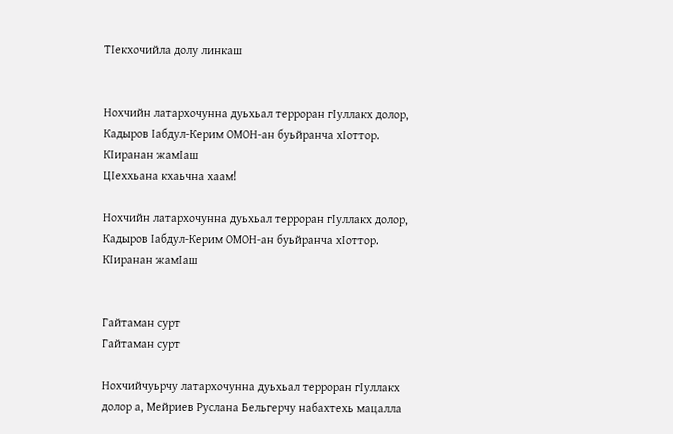ТIекхочийла долу линкаш


Нохчийн латархочунна дуьхьал терроран гӀуллакх долор, Кадыров Ӏабдул-Керим ОМОН-ан буьйранча хIоттор. КIиранан жамIаш
ЦIеххьана кхаьчна хаам!

Нохчийн латархочунна дуьхьал терроран гӀуллакх долор, Кадыров Ӏабдул-Керим ОМОН-ан буьйранча хIоттор. КIиранан жамIаш


Гайтаман сурт
Гайтаман сурт

Нохчийчуьрчу латархочунна дуьхьал терроран гӀуллакх долор а, Мейриев Руслана Бельгерчу набахтехь мацалла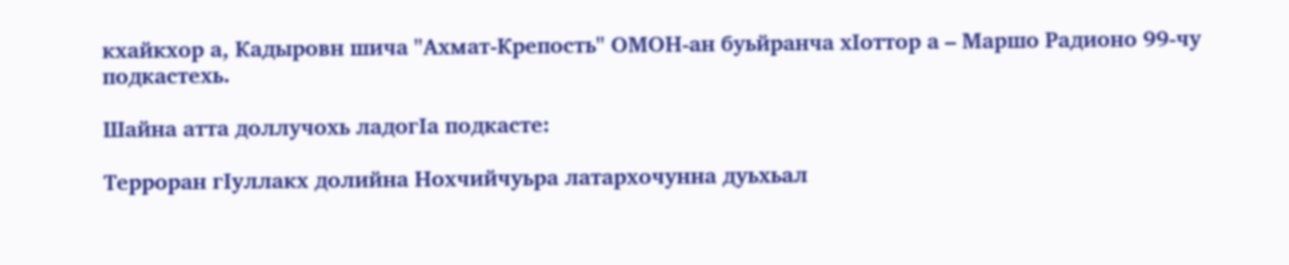кхайкхор а, Кадыровн шича "Ахмат-Крепость" ОМОН-ан буьйранча хӀоттор а – Маршо Радионо 99-чу подкастехь.

Шайна атта доллучохь ладогIа подкасте:

Терроран гӀуллакх долийна Нохчийчуьра латархочунна дуьхьал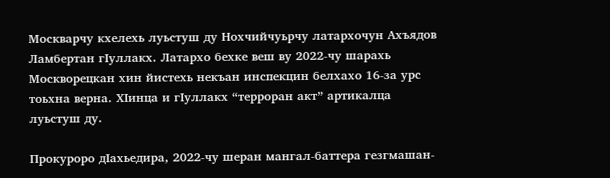Москварчу кхелехь луьстуш ду Нохчийчуьрчу латархочун Ахъядов Ламбертан гIуллакх. Латархо бехке веш ву 2022-чу шарахь Москворецкан хин йистехь некъан инспекцин белхахо 16-за урс тоьхна верна. ХIинца и гIуллакх “терроран акт” артикалца луьстуш ду.

Прокуроро дӀахьедира, 2022-чу шеран мангал-баттера гезгмашан-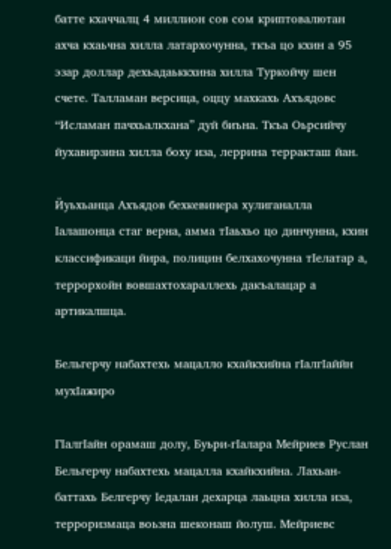батте кхаччалц 4 миллион сов сом криптовалютан ахча кхаьчна хилла латархочунна, ткъа цо кхин а 95 эзар доллар дехьадаьккхина хилла Туркойчу шен счете. Талламан версица, оццу махкахь Ахъядовс “Исламан пачхьалкхана” дуй биъна. Ткъа Оьрсийчу йухавирзина хилла боху иза, леррина терракташ йан.

Йуьхьанца Ахъядов бехкевинера хулиганалла Ӏалашонца стаг верна, амма тӀаьхьо цо динчунна, кхин классификаци йира, полицин белхахочунна тIелатар а, террорхойн вовшахтохараллехь дакъалацар а артикалшца.

Бельгерчу набахтехь мацалло кхайкхийна гIалгIаййн мухIажиро

ГIалгIайн орамаш долу, Буьри-гIалара Мейриев Руслан Бельгерчу набахтехь мацалла кхайкхийна. Лахьан-баттахь Белгерчу Iедалан дехарца лаьцна хилла иза, терроризмаца воьзна шеконаш йолуш. Мейриевс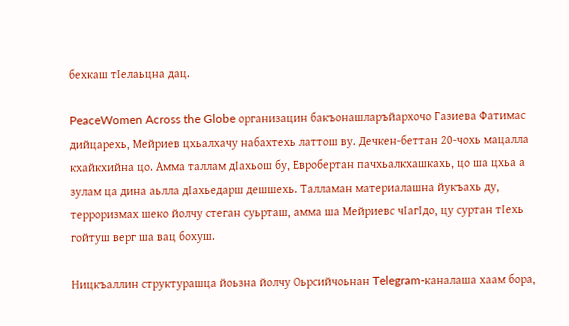бехкаш тIелаьцна дац.

PeaceWomen Across the Globe организацин бакъонашларъйархочо Газиева Фатимас дийцарехь, Мейриев цхьалхачу набахтехь латтош ву. Дечкен-беттан 20-чохь мацалла кхайкхийна цо. Амма таллам дӀахьош бу, Евробертан пачхьалкхашкахь, цо ша цхьа а зулам ца дина аьлла дӀахьедарш дешшехь. Талламан материалашна йукъахь ду, терроризмах шеко йолчу стеган суьрташ, амма ша Мейриевс чӀагӀдо, цу суртан тӀехь гойтуш верг ша вац бохуш.

Ницкъаллин структурашца йоьзна йолчу Оьрсийчоьнан Telegram-каналаша хаам бора,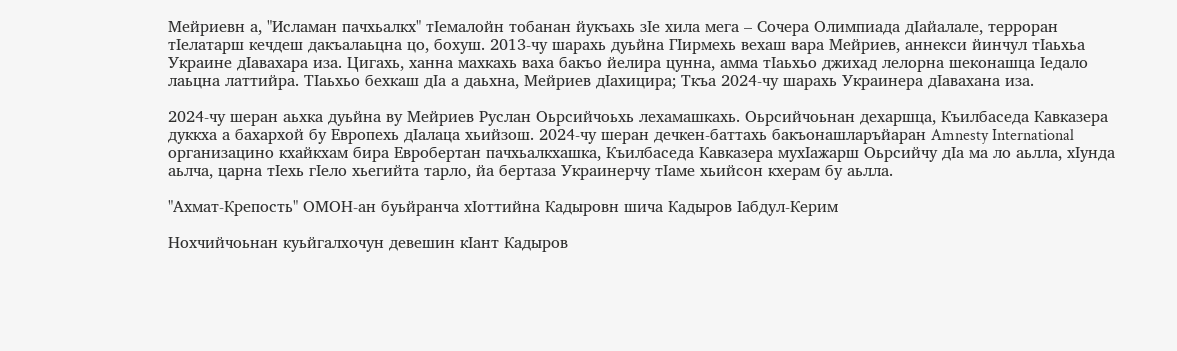Мейриевн а, "Исламан пачхьалкх" тӀемалойн тобанан йукъахь зӀе хила мега – Сочера Олимпиада дӀайалале, терроран тӀелатарш кечдеш дакъалаьцна цо, бохуш. 2013-чу шарахь дуьйна ГӀирмехь вехаш вара Мейриев, аннекси йинчул тӀаьхьа Украине дӀавахара иза. Цигахь, ханна махкахь ваха бакъо йелира цунна, амма тӀаьхьо джихад лелорна шеконашца Iедало лаьцна латтийра. ТӀаьхьо бехкаш дӀа а даьхна, Мейриев дӀахицира; Ткъа 2024-чу шарахь Украинера дӀавахана иза.

2024-чу шеран аьхка дуьйна ву Мейриев Руслан Оьрсийчоьхь лехамашкахь. Оьрсийчоьнан дехаршца, Къилбаседа Кавказера дуккха а бахархой бу Европехь дIалаца хьийзош. 2024-чу шеран дечкен-баттахь бакъонашларъйаран Amnesty International организацино кхайкхам бира Евробертан пачхьалкхашка, Къилбаседа Кавказера мухӀажарш Оьрсийчу дӀа ма ло аьлла, хӀунда аьлча, царна тIехь гӀело хьегийта тарло, йа бертаза Украинерчу тӀаме хьийсон кхерам бу аьлла.

"Ахмат-Крепость" ОМОН-ан буьйранча хӀоттийна Кадыровн шича Кадыров Ӏабдул-Керим

Нохчийчоьнан куьйгалхочун девешин кӀант Кадыров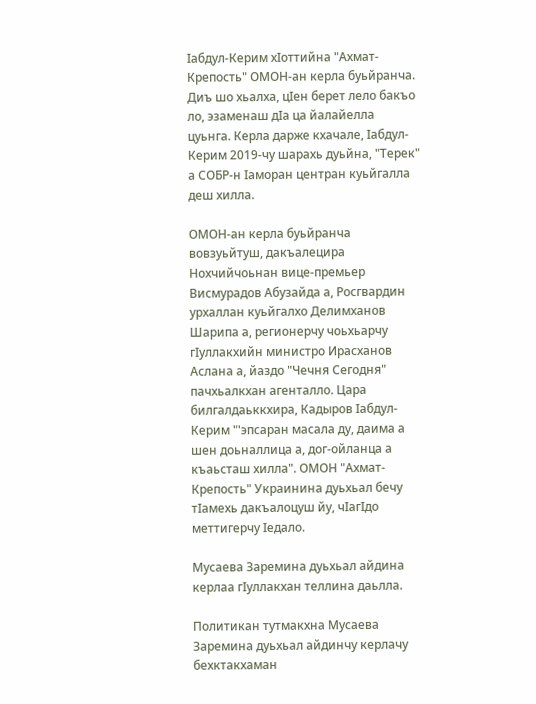Ӏабдул-Керим хӀоттийна "Ахмат-Крепость" ОМОН-ан керла буьйранча. Диъ шо хьалха, цIен берет лело бакъо ло, эзаменаш дIа ца йалайелла цуьнга. Керла дарже кхачале, Iабдул-Керим 2019-чу шарахь дуьйна, "Терек" а СОБР-н Ӏаморан центран куьйгалла деш хилла.

ОМОН-ан керла буьйранча вовзуьйтуш, дакъалецира Нохчийчоьнан вице-премьер Висмурадов Абузайда а, Росгвардин урхаллан куьйгалхо Делимханов Шарипа а, регионерчу чоьхьарчу гӀуллакхийн министро Ирасханов Аслана а, йаздо "Чечня Сегодня" пачхьалкхан агенталло. Цара билгалдаьккхира, Кадыров Ӏабдул-Керим "'эпсаран масала ду, даима а шен доьналлица а, дог-ойланца а къаьсташ хилла". ОМОН "Ахмат-Крепость" Украинина дуьхьал бечу тӀамехь дакъалоцуш йу, чӀагӀдо меттигерчу Ӏедало.

Мусаева Заремина дуьхьал айдина керлаа гӀуллакхан теллина даьлла.

Политикан тутмакхна Мусаева Заремина дуьхьал айдинчу керлачу бехктакхаман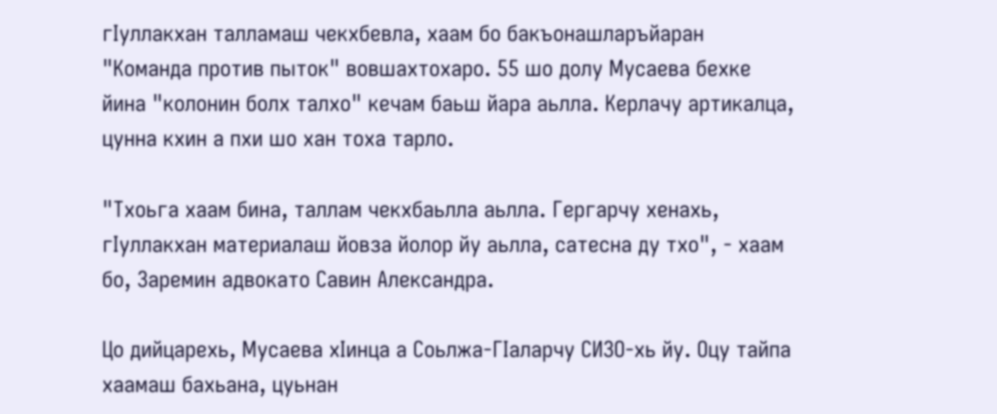гӀуллакхан талламаш чекхбевла, хаам бо бакъонашларъйаран "Команда против пыток" вовшахтохаро. 55 шо долу Мусаева бехке йина "колонин болх талхо" кечам баьш йара аьлла. Керлачу артикалца, цунна кхин а пхи шо хан тоха тарло.

"Тхоьга хаам бина, таллам чекхбаьлла аьлла. Гергарчу хенахь, гӀуллакхан материалаш йовза йолор йу аьлла, сатесна ду тхо", - хаам бо, Заремин адвокато Савин Александра.

Цо дийцарехь, Мусаева хӀинца а Соьлжа-ГӀаларчу СИЗО-хь йу. Оцу тайпа хаамаш бахьана, цуьнан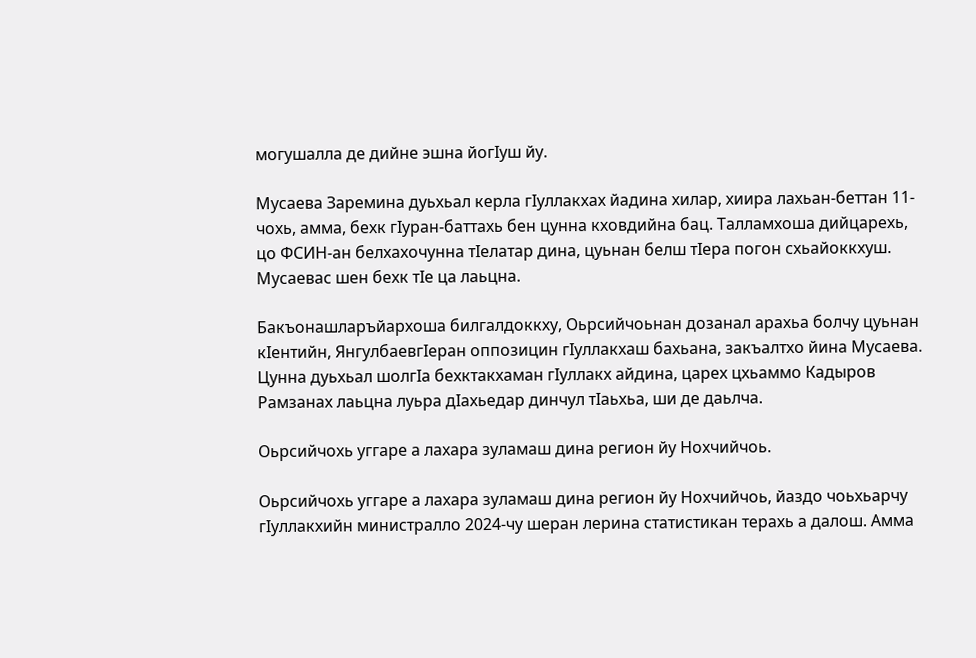могушалла де дийне эшна йогIуш йу.

Мусаева Заремина дуьхьал керла гӀуллакхах йадина хилар, хиира лахьан-беттан 11-чохь, амма, бехк гIуран-баттахь бен цунна кховдийна бац. Талламхоша дийцарехь, цо ФСИН-ан белхахочунна тӀелатар дина, цуьнан белш тӀера погон схьайоккхуш. Мусаевас шен бехк тӀе ца лаьцна.

Бакъонашларъйархоша билгалдоккху, Оьрсийчоьнан дозанал арахьа болчу цуьнан кӀентийн, ЯнгулбаевгӀеран оппозицин гӀуллакхаш бахьана, закъалтхо йина Мусаева. Цунна дуьхьал шолгӀа бехктакхаман гӀуллакх айдина, царех цхьаммо Кадыров Рамзанах лаьцна луьра дӀахьедар динчул тӀаьхьа, ши де даьлча.

Оьрсийчохь уггаре а лахара зуламаш дина регион йу Нохчийчоь.

Оьрсийчохь уггаре а лахара зуламаш дина регион йу Нохчийчоь, йаздо чоьхьарчу гӀуллакхийн министралло 2024-чу шеран лерина статистикан терахь а далош. Амма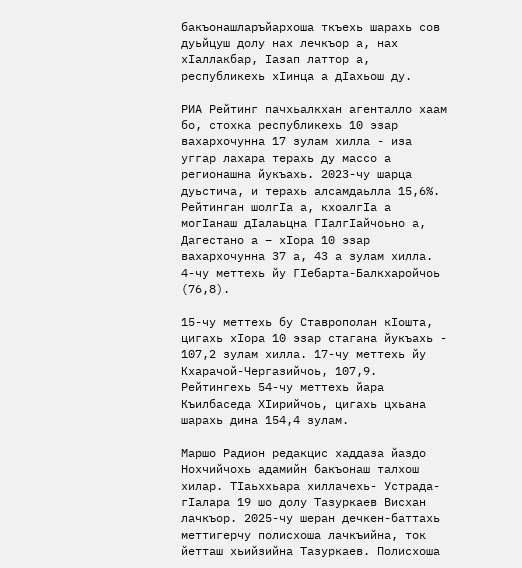бакъонашларъйархоша ткъехь шарахь сов дуьйцуш долу нах лечкъор а, нах хIаллакбар, Ӏазап латтор а, республикехь хIинца а дӀахьош ду.

РИА Рейтинг пачхьалкхан агенталло хаам бо, стохка республикехь 10 эзар вахархочунна 17 зулам хилла - иза уггар лахара терахь ду массо а регионашна йукъахь. 2023-чу шарца дуьстича, и терахь алсамдаьлла 15,6%. Рейтинган шолгӀа а, кхоалгӀа а могӀанаш дӀалаьцна ГӀалгӀайчоьно а, Дагестано а – хӀора 10 эзар вахархочунна 37 а, 43 а зулам хилла. 4-чу меттехь йу ГӀебарта-Балкхаройчоь (76,8).

15-чу меттехь бу Ставрополан кIошта, цигахь хӀора 10 эзар стагана йукъахь - 107,2 зулам хилла. 17-чу меттехь йу Кхарачой-Чергазийчоь, 107,9. Рейтингехь 54-чу меттехь йара Къилбаседа ХӀирийчоь, цигахь цхьана шарахь дина 154,4 зулам.

Маршо Радион редакцис хаддаза йаздо Нохчийчохь адамийн бакъонаш талхош хилар. ТӀаьххьара хиллачехь- Устрада-гIалара 19 шо долу Тазуркаев Висхан лачкъор. 2025-чу шеран дечкен-баттахь меттигерчу полисхоша лачкъийна, ток йетташ хьийзийна Тазуркаев. Полисхоша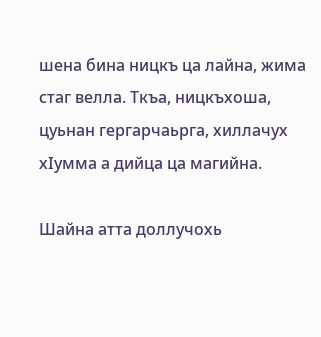шена бина ницкъ ца лайна, жима стаг велла. Ткъа, ницкъхоша, цуьнан гергарчаьрга, хиллачух хIумма а дийца ца магийна.

Шайна атта доллучохь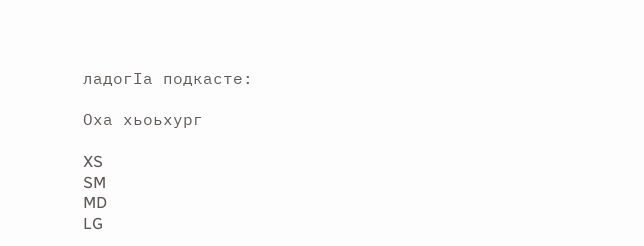ладогIа подкасте:

Оха хьоьхург

XS
SM
MD
LG